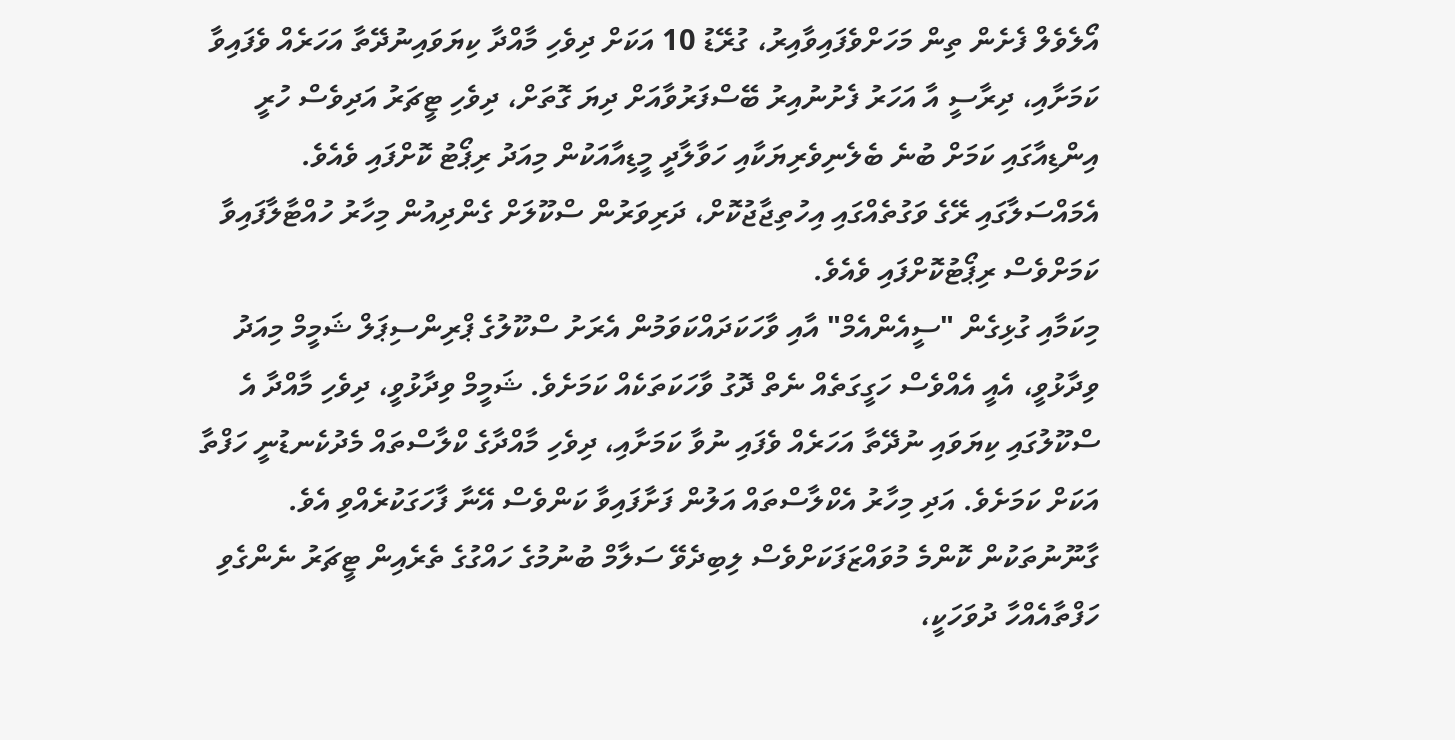އޯލެވެލް ފެށެން ތިން މަހަށްވެފައިވާއިރު، ގުރޭޑު 10 އަކަށް ދިވެހި މާއްދާ ކިޔަވައިނުދޭތާ އަހަރެއް ވެފައިވާ ކަމަށާއި، ދިރާސީ އާ އަހަރު ފެށުނުއިރު ބޭސްފަރުވާއަށް ދިޔަ ގޮތަށް، ދިވެހި ޓީޗަރު އަދިވެސް ހުރީ އިންޑިއާގައި ކަމަށް ބުނެ ބެލެނިވެރިޔަކާއި ހަވާލާދީ މީޑިއާއަކުން މިއަދު ރިޕޯޓު ކޮށްފައި ވެއެވެ.
އެމައްސަލާގައި ރޭގެ ވަގުތެއްގައި އިހުތިޖާޖުކޮށް، ދަރިވަރުން ސްކޫލަށް ގެންދިއުން މިހާރު ހުއްޓާލާފައިވާ ކަމަށްވެސް ރިޕޯޓުކޮށްފައި ވެއެވެ.
މިކަމާއި ގުޅިގެން "ސީއެންއެމް" އާއި ވާހަކަދައްކަވަމުން އެރަށު ސްކޫލުގެ ޕްރިންސިޕަލް ޝަމީމް މިއަދު ވިދާޅުވީ، އެއީ އެއްވެސް ހަގީގަތެއް ނެތް ދޮގު ވާހަކަތަކެއް ކަމަށެވެ. ޝަމީމް ވިދާޅުވީ، ދިވެހި މާއްދާ އެ ސްކޫލުގައި ކިޔަވައި ނުދޭތާ އަހަރެއް ވެފައި ނުވާ ކަމަށާއި، ދިވެހި މާއްދާގެ ކްލާސްތައް މެދުކެނޑުނީ ހަފްތާ އަކަށް ކަމަށެވެ. އަދި މިހާރު އެކްލާސްތައް އަލުން ފަށާފައިވާ ކަންވެސް އޭނާ ފާހަގަކުރެއްވި އެވެ.
ގާނޫނުތަކުން ކޮންމެ މުވައްޒަފަކަށްވެސް ލިބިދެވޭ ސަލާމް ބުނުމުގެ ހައްގުގެ ތެރެއިން ޓީޗަރު ނެންގެވި ހަފްތާއެއްހާ ދުވަހަކީ،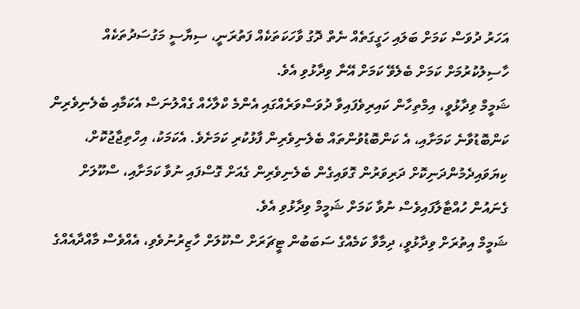އަހަރު ދުވަސް ކަމަށް ބަލައި ހަގީގަތެއް ނެތް ދޮގު ވާހަކަތަކެއް ފަތުރަނީ، ސިޔާސީ މަގުސަދުތަކެއް ހާސިލުކުރުމަށް ކަމަށް ބެލެވޭ ކަމަށް އޭނާ ވިދާޅުވި އެވެ.
ޝަމީމް ވިދާޅުވީ، އިމްތިހާން ކައިރިވެފައިވާ ދުވަސްވަރެއްގައި އެންމެ ކްލާހެއް ގެއްލުނަސް އެކަމާއި ބެލެނިވެރިން ކަންބޮޑުވާނެ ކަމަށާއި، އެ ކަންބޮޑުވުންތައް ބެލެނިވެރިން ފާޅުކުރި ކަމަށެވެ. އެކަމަކު، އިހްތިޖާޖުކޮށް، ކިޔަވައިދެމުންދަނިކޮށް ދަރިވަރުން ގޮވައިގެން ބެލެނިވެރިން ގެއަށް ގޮސްފައި ނުވާ ކަމަށާއި، ސްކޫލަށް ގެނައުން ހުއްޓާލާފައިވެސް ނުވާ ކަމަށް ޝަމީމް ވިދާޅުވި އެވެ.
ޝަމީމް އިތުރަށް ވިދާޅުވީ، ދިމާވާ ކަމެއްގެ ސަބަބުން ޓީޗަރަށް ސްކޫލަށް ހާޒިރުނުވެވި، އެއްވެސް މާއްދާއެއްގެ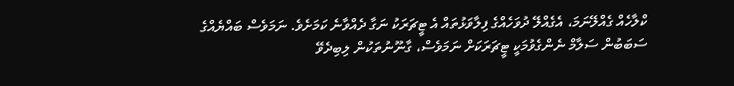ކްލާހެއް ގެއްލޭނަމަ، އެގެއްލޭ ދުވަހެއްގެ ފިލާވަޅުތައް އެ ޓީޗަރަކު ނަގާ ދެއްވާނެ ކަމަށެވެ. ނަމަވެސް ބައްޔެއްގެ ސަބަބުން ސަލާމް ނެންގެވުމަކީ ޓީޗަރަކަށް ނަމަވެސް، ގާނޫނުތަކުން ލިބިދެވޭ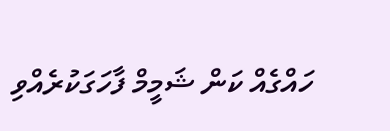ހައްގެއް ކަން ޝަމީމް ފާހަގަކުރެއްވި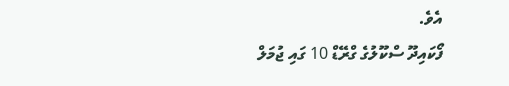އެވެ.
ފޯކައިދޫ ސްކޫލުގެ ގްރޭޑް 10 ގައި ޖުމަލް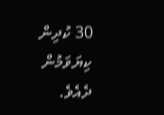30 ކުދިން ކިޔަވަމުން ދެއެވެ.